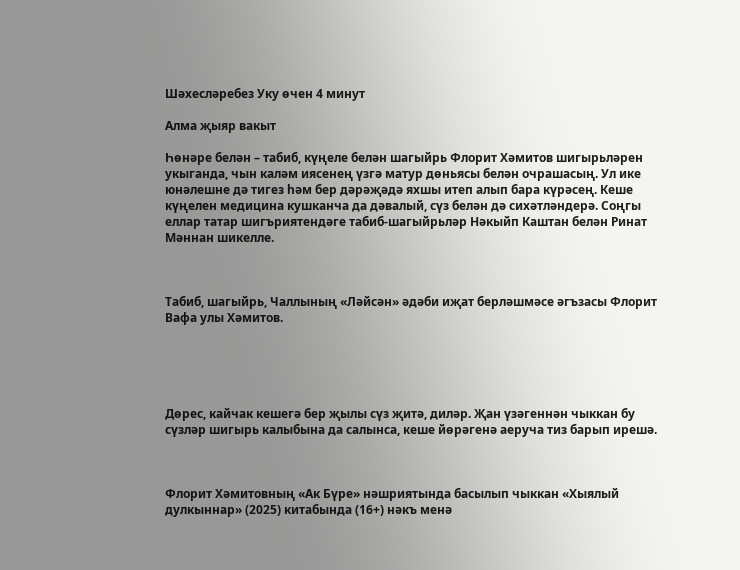Шәхесләребез Уку өчен 4 минут

Алма җыяр вакыт

Һөнәре белән – табиб, күңеле белән шагыйрь Флорит Хәмитов шигырьләрен укыганда, чын каләм иясенең үзгә матур дөньясы белән очрашасың. Ул ике юнәлешне дә тигез һәм бер дәрәҗәдә яхшы итеп алып бара күрәсең. Кеше күңелен медицина кушканча да дәвалый, сүз белән дә сихәтләндерә. Соңгы еллар татар шигъриятендәге табиб-шагыйрьләр Нәкыйп Каштан белән Ринат Мәннан шикелле.



Табиб, шагыйрь, Чаллының «Ләйсән» әдәби иҗат берләшмәсе әгъзасы Флорит Вафа улы Хәмитов.





Дөрес, кайчак кешегә бер җылы сүз җитә, диләр. Җан үзәгеннән чыккан бу сүзләр шигырь калыбына да салынса, кеше йөрәгенә аеруча тиз барып ирешә.



Флорит Хәмитовның «Ак Бүре» нәшриятында басылып чыккан «Хыялый дулкыннар» (2025) китабында (16+) нәкъ менә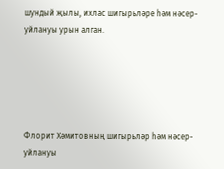шундый җылы, ихлас шигырьләре һәм нәсер-уйлануы урын алган.





Флорит Хәмитовның шигырьләр һәм нәсер-уйлануы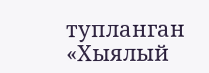тупланган «Хыялый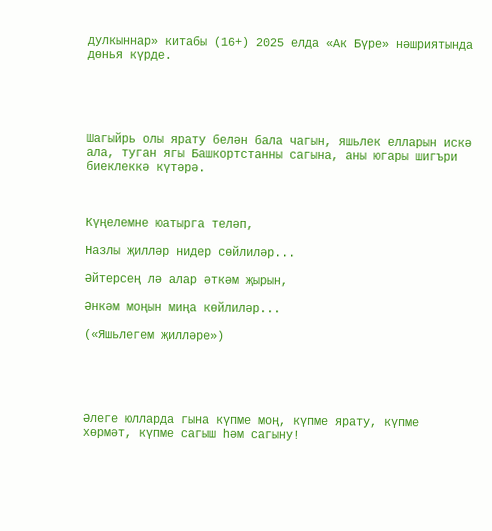дулкыннар» китабы (16+) 2025 елда «Ак Бүре» нәшриятында дөнья күрде.





Шагыйрь олы ярату белән бала чагын, яшьлек елларын искә ала, туган ягы Башкортстанны сагына, аны югары шигъри биеклеккә күтәрә.



Күңелемне юатырга теләп,

Назлы җилләр нидер сөйлиләр...

Әйтерсең лә алар әткәм җырын,

Әнкәм моңын миңа көйлиләр...

(«Яшьлегем җилләре»)





Әлеге юлларда гына күпме моң, күпме ярату, күпме хөрмәт, күпме сагыш һәм сагыну!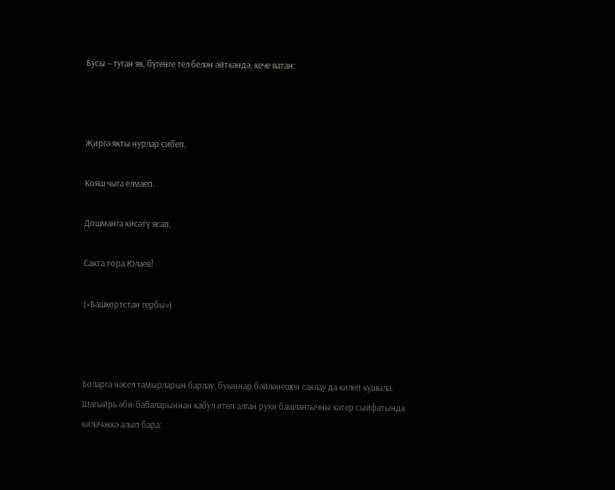Бусы – туган як, бүгенге тел белән әйткәндә, кече ватан:



Җиргә якты нурлар сибеп,

Кояш чыга елмаеп.

Дошманга кисәтү ясап,

Сакта тора Юлаев!

(«Башкортстан гербы»)



Боларга нәсел тамырларын барлау, буыннар бәйләнешен саклау да килеп кушыла. Шагыйрь әби-бабаларыннан кабул итеп алган рухи башлангычны хәтер сыйфатында киләчәккә алып бара: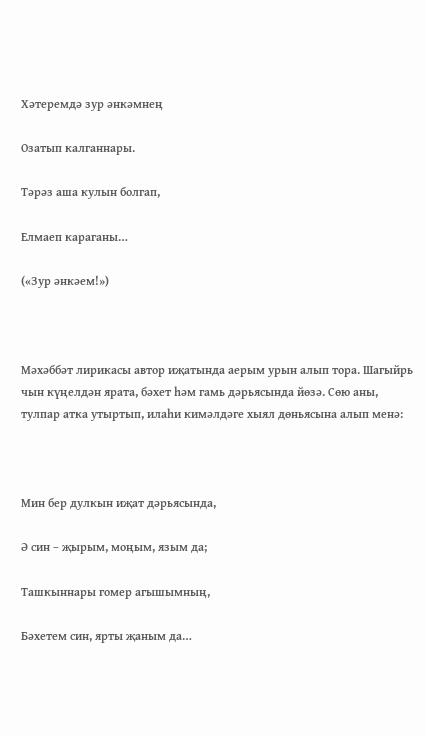Хәтеремдә зур әнкәмнең

Озатып калганнары.

Тәрәз аша кулын болгап,

Елмаеп караганы…

(«Зур әнкәем!»)



Мәхәббәт лирикасы автор иҗатында аерым урын алып тора. Шагыйрь чын күңелдән ярата, бәхет һәм гамь дәрьясында йөзә. Сөю аны, тулпар атка утыртып, илаһи кимәлдәге хыял дөньясына алып менә:



Мин бер дулкын иҗат дәрьясында,

Ә син – җырым, моңым, язым да;

Ташкыннары гомер агышымның,

Бәхетем син, ярты җаным да…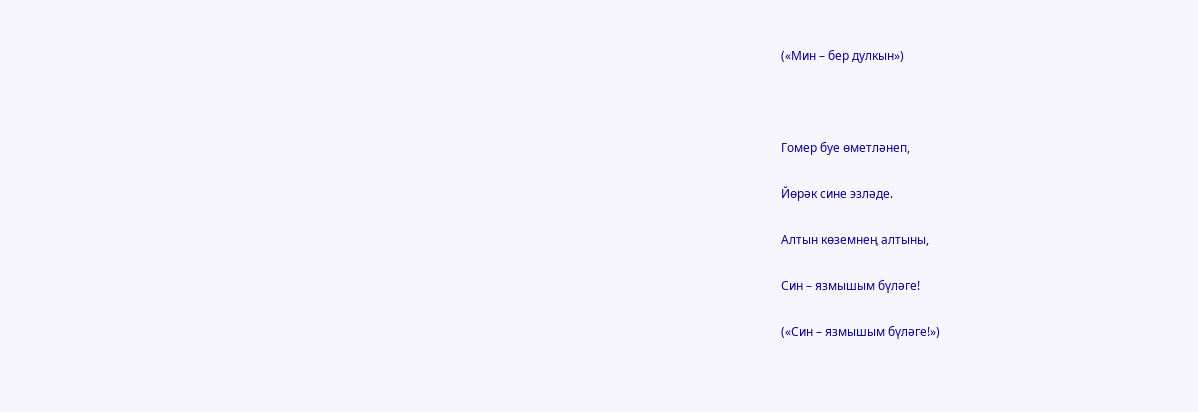(«Мин – бер дулкын»)



Гомер буе өметләнеп,

Йөрәк сине эзләде.

Алтын көземнең алтыны,

Син – язмышым бүләге!

(«Син – язмышым бүләге!»)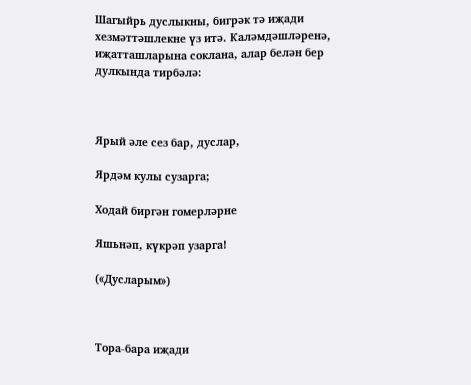Шагыйрь дуслыкны, бигрәк тә иҗади хезмәттәшлекне үз итә. Каләмдәшләренә, иҗатташларына соклана, алар белән бер дулкында тирбәлә:



Ярый әле сез бар, дуслар,

Ярдәм кулы сузарга;

Ходай биргән гомерләрне

Яшьнәп, күкрәп узарга!

(«Дусларым»)



Тора-бара иҗади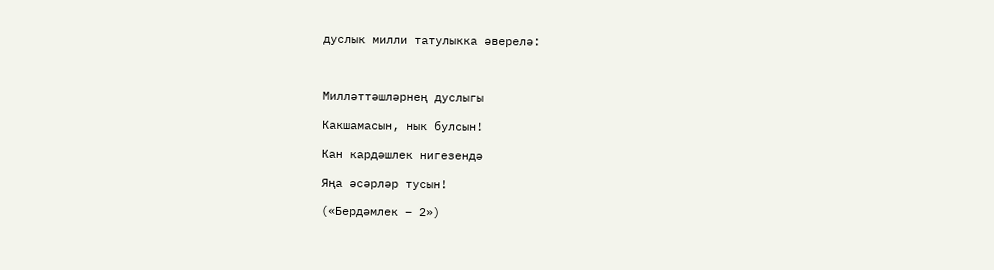дуслык милли татулыкка әверелә:



Милләттәшләрнең дуслыгы

Какшамасын, нык булсын!

Кан кардәшлек нигезендә

Яңа әсәрләр тусын!

(«Бердәмлек – 2»)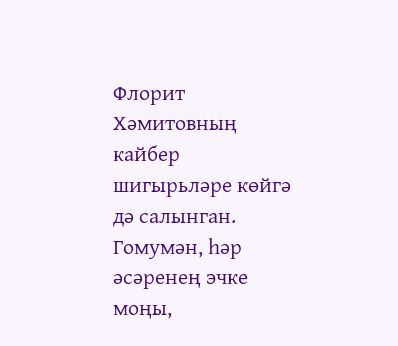Флорит Хәмитовның кайбер шигырьләре көйгә дә салынган. Гомумән, һәр әсәренең эчке моңы,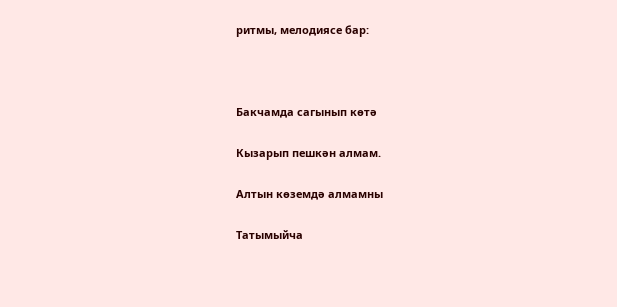ритмы, мелодиясе бар:



Бакчамда сагынып көтә

Кызарып пешкән алмам.

Алтын көземдә алмамны

Татымыйча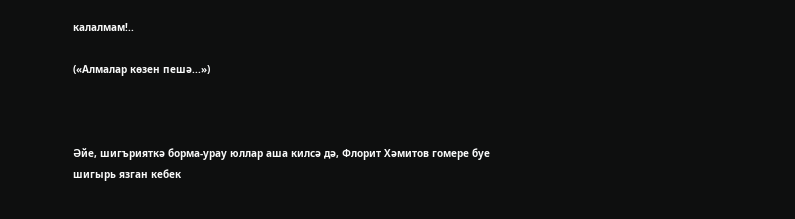калалмам!..

(«Алмалар көзен пешә...»)



Әйе, шигърияткә борма-урау юллар аша килсә дә, Флорит Хәмитов гомере буе шигырь язган кебек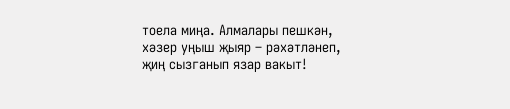тоела миңа. Алмалары пешкән, хәзер уңыш җыяр – рәхәтләнеп, җиң сызганып язар вакыт!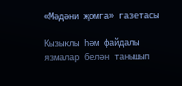«Мәдәни җомга» газетасы

Кызыклы һәм файдалы язмалар белән танышып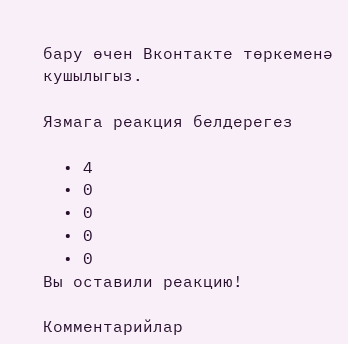бару өчен Вконтакте төркеменә кушылыгыз.

Язмага реакция белдерегез

  • 4
  • 0
  • 0
  • 0
  • 0
Вы оставили реакцию!

Комментарийлар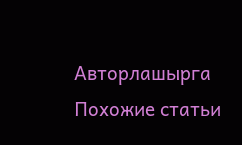Авторлашырга
Похожие статьи